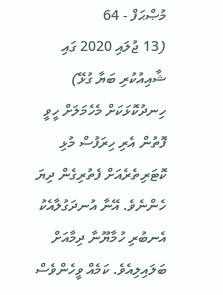މުޞްޙަފް - 64
(13 ޖުލައި 2020 ގައި ޝާއިއުކުރި ބަޔާ ގުޅޭ)
ހިނދުކޮޅަކަށް މެހެމަލަށް ހީވީ ފޮތުން އެރި ހިރަފުސް މުޅި ކޮޓަރިތެރެއަށް ފެތުރިގެން ދިޔަ ހެންނެވެ. އޭނާ އުނދަގުލާއެކު އެނބުރި ހުމާޔޫނާ ދިމާއަށް ބަލައިލިއެވެ. ކަމެއް ވީހެންވެސް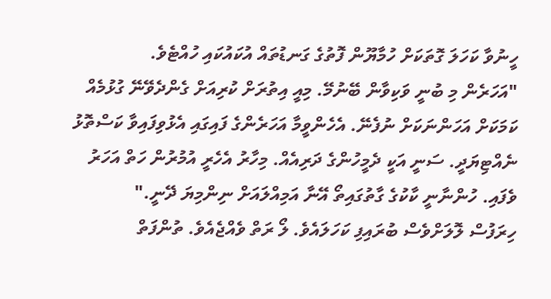ހީނުވާ ކަހަލަ ގޮތަކަށް ހުމާޔޫން ފޮތުގެ ގަނޑުތައް އުކައުކައި ހުއްޓެވެ.
"އަހަރެން މި ބުނީ ވަކިވާން ބޭނުމޭ. މިއީ އިތުރަށް ކުރިއަށް ގެންދެވޭނޭ ގުޅުމެއް ކަމަކަށް އަހަންނަކަށް ނުފެނޭ. އެހެންވީމާ އަހަރެންގެ ފައިގައި އެޅުވިފައިވާ ކަސްތޮޅު ނެއްޓިޔަދީ. ސަނީ އަކީ ދެމީހުންގެ ދަރިއެއް. މިހާރު އެހެރީ އުމުރުން ހަތް އަހަރު ވެފައި. ހުންނާނީ ކާކުގެ ގާތުގައިތޯ އޭނާ އަމިއްލައަށް ނިންމިޔަ ދޭނީ."
ހިރަފުސް ލޮލަށްވެސް ބުރައިފި ކަހަލައެވެ. ލޯ ރަތް ވެއްޖެއެވެ. ތުންފަތް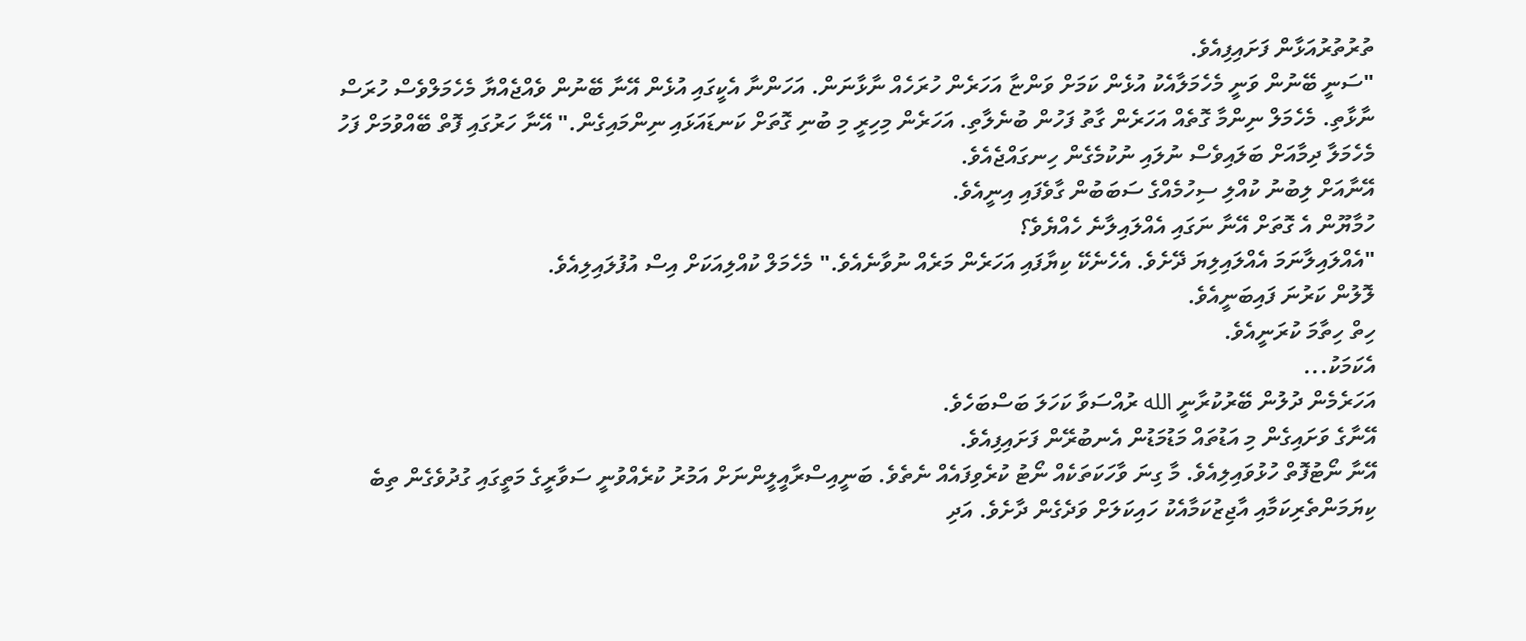ތުރުތުރުއަޅާން ފަށައިފިއެވެ.
"ސަނީ ބޭނުން ވަނީ މެހެމަލާއެކު އުޅެން ކަމަށް ވަންޏާ އަހަރެން ހުރަހެއް ނާޅާނަން. އަހަންނާ އެކީގައި އުޅެން އޭނާ ބޭނުން ވެއްޖެއްޔާ މެހެމަލްވެސް ހުރަސް ނާޅާތި. މެހެމަލް ނިންމާ ގޮތެއް އަހަރެން ގާތު ފަހުން ބުނެލާތި. އަހަރެން މިހިރީ މި ބުނި ގޮތަށް ކަނޑައަޅައި ނިންމައިގެން." އޭނާ ހަރުގައި ފޮތް ބޭއްވުމަށް ފަހު މެހެމަލާ ދިމާއަށް ބަލައިވެސް ނުލައި ނުކުމެގެން ހިނގައްޖެއެވެ.
އޭނާއަށް ލިބުނު ކުއްލި ސިހުމެއްގެ ސަބަބުން ގާވެފައި އިނީއެވެ.
ހުމާޔޫން އެ ގޮތަށް އޭނާ ނަގައި އެއްލައިލާނެ ހެއްޔެވެ؟
"އެއްލައިލާނަމަ އެއްލައިލިޔަ ދޭށެވެ. އެހެނެކޭ ކިޔާފައި އަހަރެން މަރެއް ނުވާނެއެވެ." މެހެމަލް ކުއްލިއަކަށް އިސް އުފުލައިލިއެވެ.
ލޮލުން ކަރުނަ ފައިބަނީއެވެ.
ހިތް ހިތާމަ ކުރަނީއެވެ.
އެކަމަކު...
އަހަރެމެން ދުލުން ބޭރުކުރާނީ الله ރުއްސަވާ ކަހަލަ ބަސްބަހެވެ.
އޭނާގެ ވަށައިގެން މި އަޑުތައް މަޑުމަޑުން އެނބުރޭން ފަށައިފިއެވެ.
އޭނާ ނޯޓުފޮތް ހުޅުވައިލިއެވެ. މާ ގިނަ ވާހަކަތަކެއް ނޯޓު ކުރެވިފައެއް ނެތެވެ. ބަނީއިސްރާއީލީންނަށް އަމުރު ކުރެއްވުނީ ސަވާރީގެ މަތީގައި ގުދުވެގެން ތިބެ ކިޔަމަންތެރިކަމާއި އާޖިޒުކަމާއެކު ހައިކަލަށް ވަދެގެން ދާށެވެ. އަދި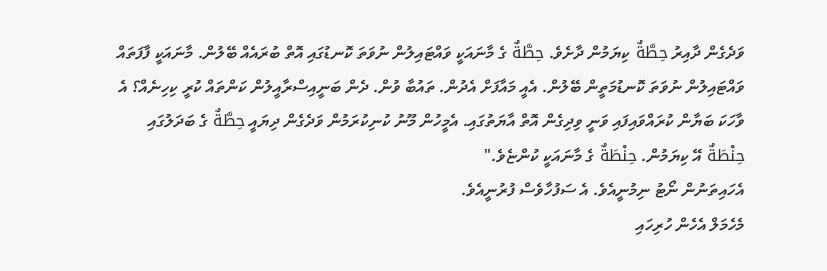ވަދެގެން ދާއިރު حِطَّةٌ ކިޔަމުން ދާށެވެ. حِطَّةٌ ގެ މާނައަކީ ވައްޓައިލުން ނުވަތަ ކޮނޑުގައި އޮތް ބުރައެއް ބޭލުން. މާނައަކީ ފާފަތައް ވައްޓައިލުން ނުވަތަ ކޮނޑުމަތީން ބޭލުން. އެއީ މައާފަށް އެދުން. ތައުބާ ވުން. ދެން ބަނީއިސްރާއީލުން ކަންތައް ކުރީ ކިހިނެއް؟ އެ ވާހަކަ ބަޔާން ކުރައްވައިފައި ވަނީ ވިދިގެން އޮތް އާޔަތުގައި. އެމީހުން މޫނު ކުނިކުރަމުން ވަދެގެން ދިޔައީ حِطَّةٌ ގެ ބަދަލުގައި حِنْطَةٌ އޭ ކިޔަމުން. حِنْطَةٌ ގެ މާނައަކީ ކުންޏެވެ."
އެހައިތަނުން ނޯޓު ނިމުނީއެވެ. އެ ސަފުހާވެސް ފުރުނީއެވެ.
މެހެމަލް އެހެން ހުރިހައި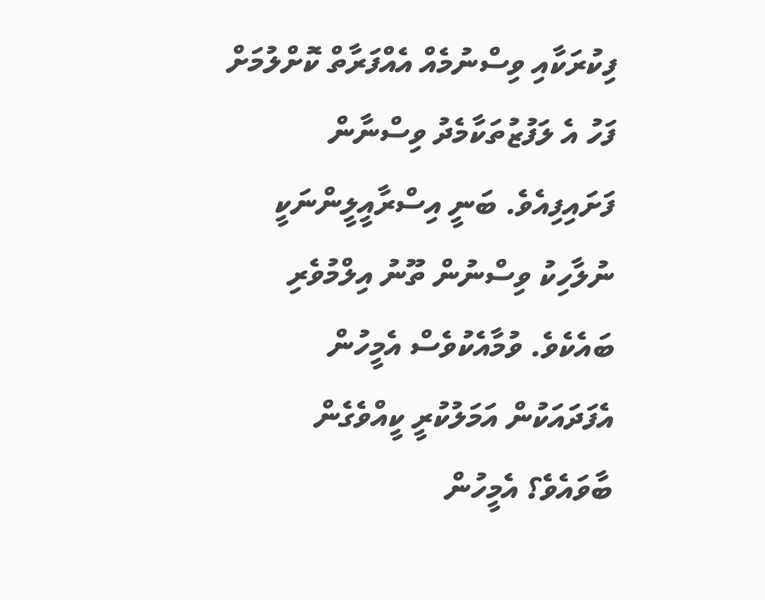ފިކުރަކާއި ވިސްނުމެއް އެއްފަރާތް ކޮށްލުމަށް ފަހު އެ ލަފުޒުތަކާމެދު ވިސްނާން ފަށައިފިއެވެ. ބަނީ އިސްރާއީލީންނަކީ ނުލާހިކު ވިސްނުން ތޫނު އިލްމުވެރި ބައެކެވެ. ވުމާއެކުވެސް އެމީހުން އެފަދައަކުން އަމަލުކުރީ ކީއްވެގެން ބާވައެވެ؟ އެމީހުން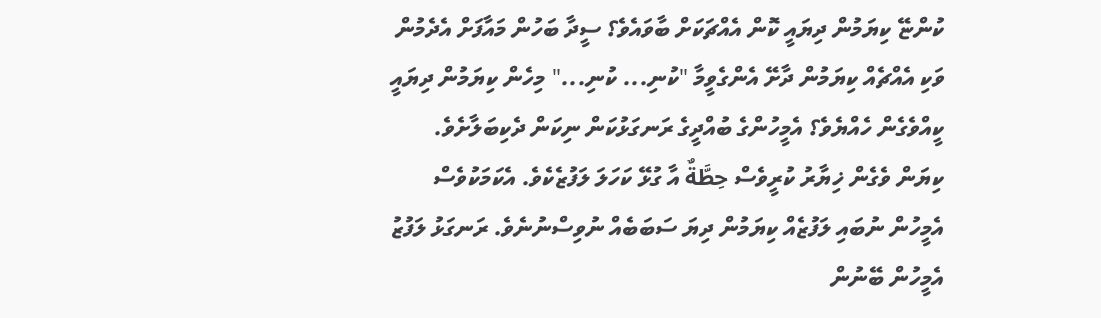ކުންޏޭ ކިޔަމުން ދިޔައީ ކޮން އެއްޗަކަށް ބާވައެވެ؟ ސީދާ ބަހުން މައާފަށް އެދެމުން ވަކި އެއްޗެއް ކިޔަމުން ދާށޭ އެންގެވީމާ "ކުނި... ކުނި..." މިހެން ކިޔަމުން ދިޔައީ ކީއްވެގެން ހެއްޔެވެ؟ އެމީހުންގެ ބުއްދީގެ ރަނގަޅުކަން ނިކަން ދެކިބަލާށެވެ. ކިޔަން ވެގެން ޚިޔާރު ކުރީވެސް حِطَّةٌ އާ ގުޅޭ ކަހަލަ ލަފުޒެކެވެ. އެކަމަކުވެސް އެމީހުން ނުބައި ލަފުޒެއް ކިޔަމުން ދިޔަ ސަބަބެއް ނުވިސްނުނެވެ. ރަނގަޅު ލަފުޒު އެމީހުން ބޭނުން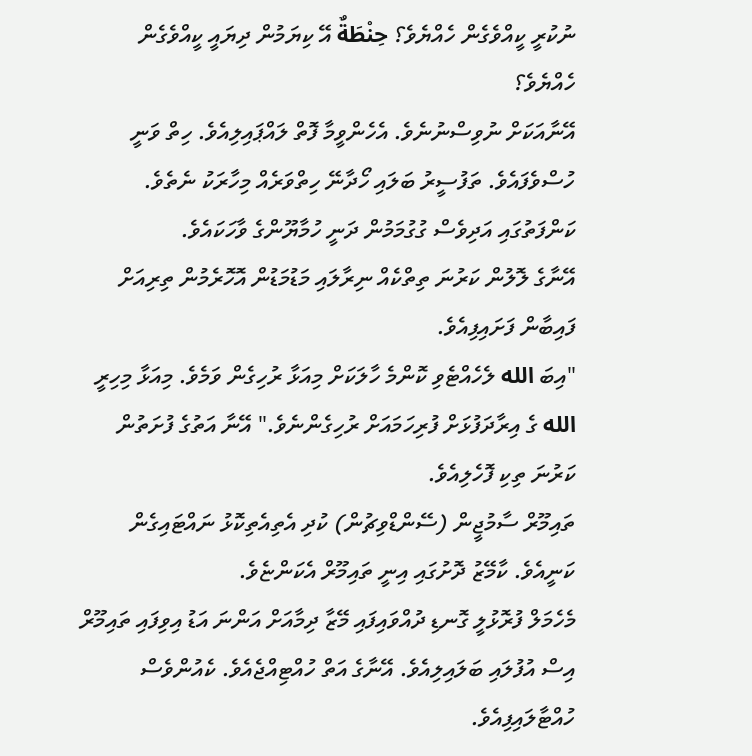ނުކުރީ ކީއްވެގެން ހެއްޔެވެ؟ حِنْطَةٌ އޭ ކިޔަމުން ދިޔައީ ކީއްވެގެން ހެއްޔެވެ؟
އޭނާއަކަށް ނުވިސްނުނެވެ. އެހެންވީމާ ފޮތް ލައްޕައިލިއެވެ. ހިތް ވަނީ ހުސްވެފައެވެ. ތަފުސީރު ބަލައި ހޯދާނޭ ހިތްވަރެއް މިހާރަކު ނެތެވެ. ކަންފަތުގައި އަދިވެސް ގުގުމަމުން ދަނީ ހުމާޔޫންގެ ވާހަކައެވެ.
އޭނާގެ ލޮލުން ކަރުނަ ތިތްކެއް ނިރާލައި މަޑުމަޑުން އޮހޮރެމުން ތިރިއަށް ފައިބާން ފަށައިފިއެވެ.
"އިބަ الله ލެހެއްޓެވި ކޮންމެ ހާލަކަށް މިއަޅާ ރުހިގެން ވަމެވެ. މިއަޅާ މިހިރީ الله ގެ އިރާދަފުޅަށް ފުރިހަމައަށް ރުހިގެންނެވެ." އޭނާ އަތުގެ ފުށަތުން ކަރުނަ ތިކި ފޮހެލިއެވެ.
ތައިމޫރް ސާމުޖީން (ސޭންޑްވިޗުން) ކުދި އެތިއެތިކޮޅު ނައްޓައިގެން ކަނީއެވެ. ކާމޭޒު ދޮށުގައި އިނީ ތައިމޫރް އެކަންޏެވެ.
މެހެމަލް ފުރޮޅުލީ ގޮނޑި ދުއްވައިފައި މޭޒާ ދިމާއަށް އަންނަ އަޑު އިވިފައި ތައިމޫރް އިސް އުފުލައި ބަލައިލިއެވެ. އޭނާގެ އަތް ހުއްޓިއްޖެއެވެ. ކެއުންވެސް ހުއްޓާލައިފިއެވެ.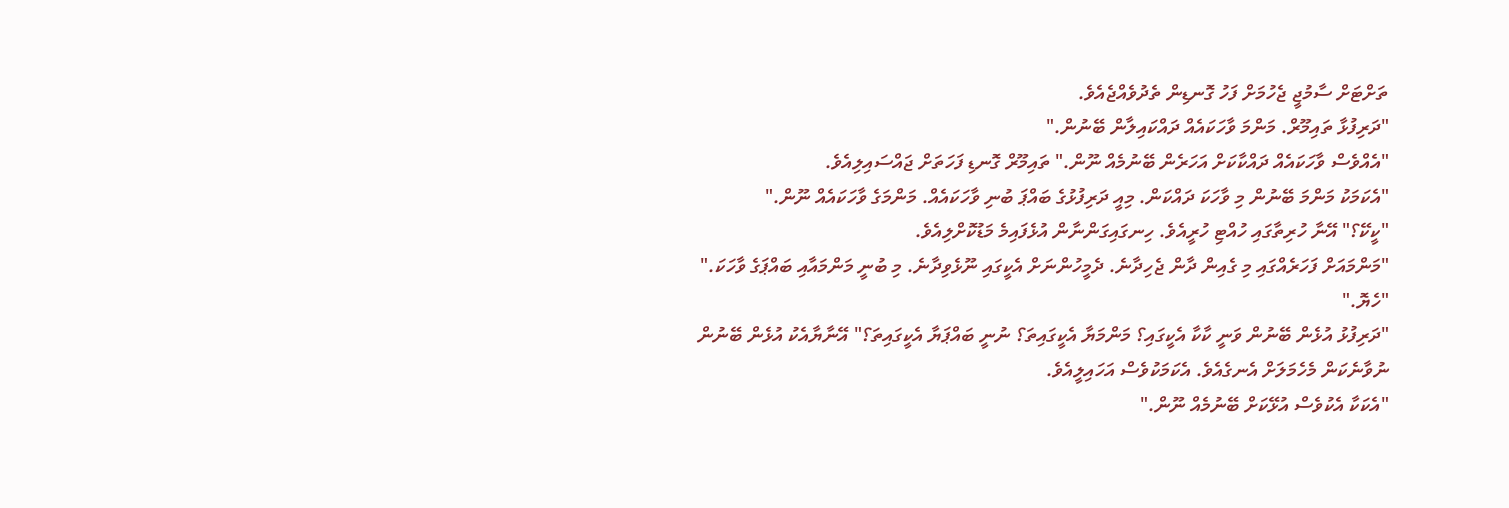ތަށްޓަށް ސާމުޖީ ޖެހުމަށް ފަހު ގޮނޑިން ތެދުވެއްޖެއެވެ.
"ދަރިފުޅާ ތައިމޫރް. މަންމަ ވާހަކައެއް ދައްކައިލާން ބޭނުން."
"އެއްވެސް ވާހަކައެއް ދައްކާކަށް އަހަރެން ބޭނުމެއް ނޫން." ތައިމޫރް ގޮނޑި ފަހަތަށް ޖައްސައިލިއެވެ.
"އެކަމަކު މަންމަ ބޭނުން މި ވާހަކަ ދައްކަން. މިއީ ދަރިފުޅުގެ ބައްޕަ ބުނި ވާހަކައެއް. މަންމަގެ ވާހަކައެއް ނޫން."
"ކީކޭ؟" އޭނާ ހުރިތާގައި ހުއްޓި ހުރީއެވެ. ހިނގައިގަންނާން އުޅެފައިމެ މަޑުކޮށްލިއެވެ.
"މަންމައަށް ފަހަރެއްގައި މި ގެއިން ދާން ޖެހިދާނެ. ދެމީހުންނަށް އެކީގައި ނޫޅެވިދާނެ. މި ބުނީ މަންމައާއި ބައްޕަގެ ވާހަކަ."
"ހެޔޮ."
"ދަރިފުޅު އުޅެން ބޭނުން ވަނީ ކާކާ އެކީގައި؟ މަންމަޔާ އެކީގައިތަ؟ ނުނީ ބައްޕަޔާ އެކީގައިތަ؟" އޭނާޔާއެކު އުޅެން ބޭނުން ނުވާނެކަން މެހެމަލަށް އެނގެއެވެ. އެކަމަކުވެސް އަހައިލީއެވެ.
"އެކަކާ އެކުވެސް އުޅޭކަށް ބޭނުމެއް ނޫން."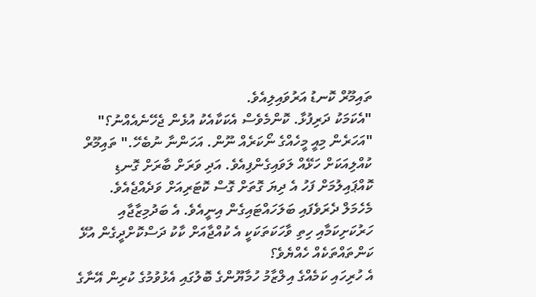ތައިމޫރް ކޮނޑު އަރުވައިލިއެވެ.
"އެކަމަކު ދަރިފުޅާ. ކޮންމެވެސް އެކަކާއެކު އުޅެން ޖެހޭނެއެއްނު؟"
"އަހަރެން މިއީ މީހެއްގެ ނޯކަރެއް ނޫން. އަހަންނާ ނުބެހޭ." ތައިމޫރް ކުއްލިއަކަށް ހަޅޭއް ލަވައިގެންފިއެވެ. އަދި ވަރަށް ބާރަށް ގޮނޑި ކޮއްޕައިލުމަށް ފަހު އެ ދިޔަ ގޮތަށް ގޮސް ކޮޓަރިއަށް ވަދެއްޖެއެވެ.
މެހެމަލް ދެރަވެފައި ބަލަހައްޓައިގެން އިނީއެވެ. އެ ބަދުމިޒާޖާއި ހަރުކަށިކަމާއި ހިތި ވާހަކަތަކަކީ އެ ކުއްޖާއަށް ކާކު ދަސްކޮށްދީގެން އުޅޭ ކަންތައްތަކެއް ހެއްޔެވެ؟
އެ ހުރިހައި ކަމެއްގެ އިލްޒާމު ހުމާޔޫންގެ ބޮލުގައި އެޅުވުމުގެ ކުރިން އޭނާގެ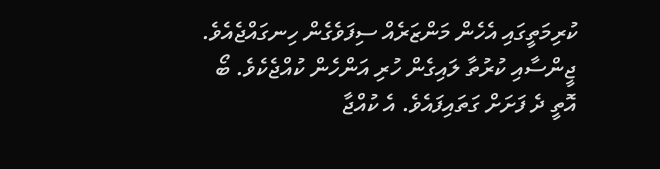ކުރިމަތީގައި އެހެން މަންޒަރެއް ސިފަވެގެން ހިނގައްޖެއެވެ.
ޖީންސާއި ކުރުތާ ލައިގެން ހުރި އަންހެން ކުއްޖެކެވެ. ބޯ އޮތީ ދެ ފަށަށް ގަތައިފައެވެ. އެ ކުއްޖާ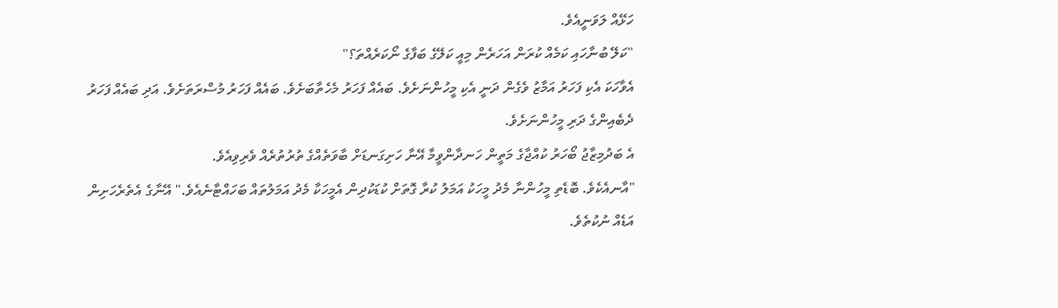ހަޅޭއް ލަވަނީއެވެ.
"ކަލޭ ބުނާހައި ކަމެއް ކުރަން އަހަރެން މިއީ ކަލޭގެ ބަފާގެ ނޯކަރެއްތަ؟"
އެވާހަކަ އެކި ފަހަރު އަމާޒު ވެގެން ދަނީ އެކި މީހުންނަށެވެ. ބައެއް ފަހަރު މެހެތާބަށެވެ. ބައެއް ފަހަރު މުސްރަތަށެވެ. އަދި ބައެއް ފަހަރު ދެބެއިންގެ ދަރި މީހުންނަށެވެ.
އެ ބަދުމިޒާޖު ބޯހަރު ކުއްޖާގެ މަތީން ހަނދާންވީމާ އޭނާ ހަށިގަނޑަށް ބާވަތެއްގެ ތުރުތުރެއް ވެރިވިއެވެ.
"އާނއެކެވެ. ބޮޑެތި މީހުންނާ މެދު މީހަކު އަމަލު ކުރާ ގޮތަށް ކުޑަކުދިން އެމީހަކާ މެދު އަމަލުތައް ބަހައްޓާނެއެވެ." އޭނާގެ އެތެރެހަށިން އަޑެއް ނުކުތެވެ.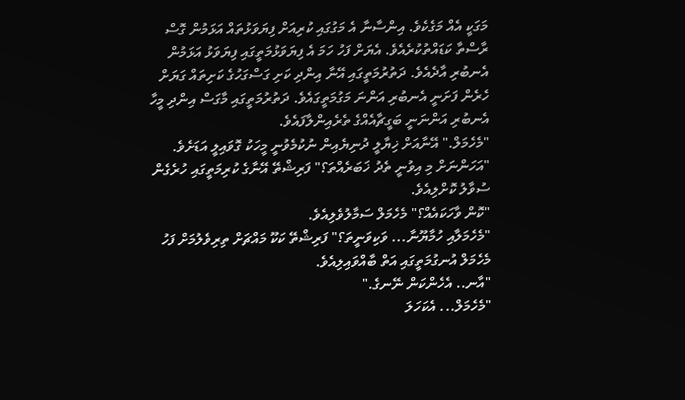މަގަކީ އެއް މަގެކެވެ. އިންސާނާ އެ މަގުގައި ކުރިއަށް ފިޔަވަޅުތައް އަޅަމުން ގޮސް ރާސްތާ ކަޑައްތުކުރެއެވެ. އެޔަށް ފަހު ހަމަ އެ ފިޔަވަޅުމަތީގައި ފިޔަވަޅު އަޅަމުން އެނބުރި އާދެއެވެ. ދަތުރުމަތީގައި އޭނާ އިންދި ކަށި ގަސްގަހުގެ ކަށިތައް ގަޔަށް ހެރެން ފަށަނީ އެނބުރި އަންނަ މަގުމަތީގައެވެ. ދަތުރުމަތީގައި މާގަސް އިންދި މީހާ އެނބުރި އަންނަނީ ބަގީޗާއެއްގެ ތެރެއިންލާފައެވެ.
"މެހެމަލް." އޭނާއަށް ޚިޔާލީ ދުނިޔެއިން ނުކުމެވުނީ މީހަކު ގޮވައިލީ އަޑަށެވެ.
"އަހަންނަށް މި އިވުނީ ތެދު ޚަބަރެއްތަ؟" ފަރިޝްތޭ އޭނާގެ ކުރިމަތީގައި ހުރެގެން ސުވާލު ކޮށްލިއެވެ.
"ކޮން ވާހަކައެއް؟" މެހެމަލް ސަމާލުވެލިއެވެ.
"މެހެމަލާއި ހުމާޔޫނާ... ވަކިވަނީތަ؟" ފަރިޝްތޭ ކަކޫ މައްޗަށް ތިރިވެލުމަށް ފަހު މެހެމަލް އުނގުމަތީގައި އަތް ބާއްވައިލިއެވެ.
"އާނ.. އެހެންކަން ނޭނގެ."
"މެހެމަލް... އެކަހަލަ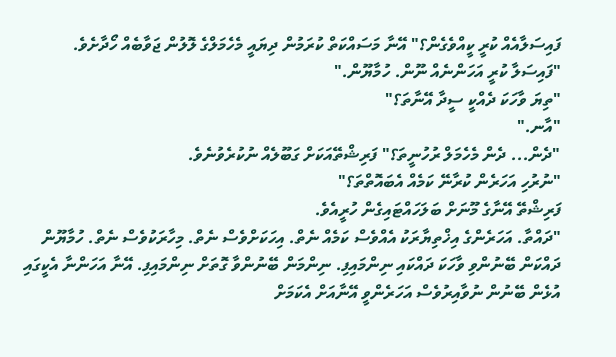ފައިސަލާއެއް ކުރީ ކީއްވެގެން؟" އޭނާ މަސައްކަތް ކުރަމުން ދިޔައީ މެހެމަލްގެ ލޮލުން ޖަވާބެއް ހޯދާށެވެ.
"ފައިސަލާ ކުރީ އަހަންނެއް ނޫން. ހުމާޔޫން."
"ތިޔަ ވާހަކަ ދެއްކީ ސީދާ އޭނާތަ؟"
"އާނ."
"ދެން... ދެން މެހެމަލް ރުހުނީތަ؟" ފަރިޝްތޭއަކަށް ގަބޫލެއް ނުކުރެވުނެވެ.
"ނުރުހި އަހަރެން ކުރާނޭ ކަމެއް އެބައޮތްތަ؟"
ފަރިޝްތޭ އޭނާގެ މޫނަށް ބަލަހައްޓައިގެން ހުރީއެވެ.
"ދައްތާ. އަހަރެންގެ އިޚްތިޔާރަކު އެއްވެސް ކަމެއް ނެތް. އިހަކަށްވެސް ނެތް. މިހާރަކުވެސް ނެތް. ހުމާޔޫން ދައްކަން ބޭނުންވި ވާހަކަ ދައްކައި ނިންމައިފި. ނިންމަން ބޭނުންވާ ގޮތަށް ނިންމައިފި. އޭނާ އަހަންނާ އެކީގައި އުޅެން ބޭނުން ނުވާއިރުވެސް އަހަރެންވީ އޭނާއަށް އެކަމަށް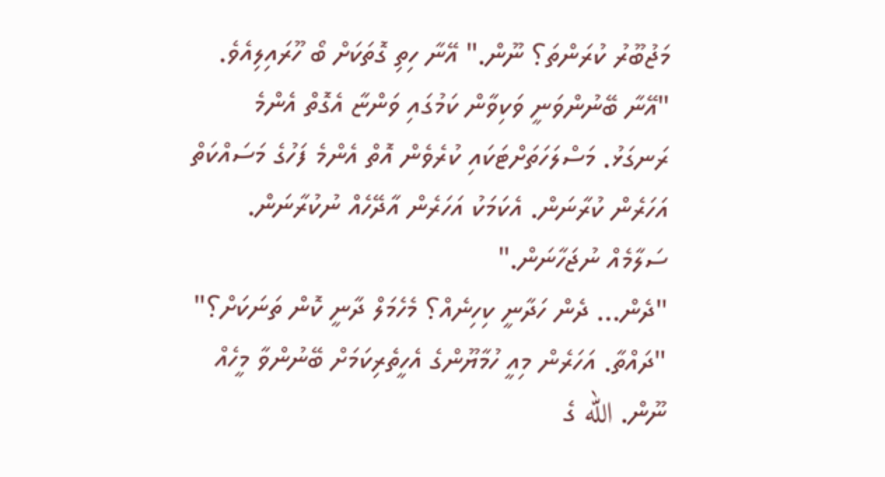މަޖުބޫރު ކުރަންތަ؟ ނޫން." އޭނާ ހިތި ގޮތަކަށް ބޯ ހޫރައިލިއެވެ. "އޭނާ ބޭނުންވަނީ ވަކިވާން ކަމުގައި ވަންޏާ އެގޮތް އެންމެ ރަނގަޅު. މަސްލަހަތަށްޓަކައި ކުރެވެން އޮތް އެންމެ ފަހުގެ މަސައްކަތް އަހަރެން ކުރާނަން. އެކަމަކު އަހަރެން އާދޭހެއް ނުކުރާނަން. ސަލާމެއް ނުޖަހާނަން."
"ދެން... ދެން ހަދާނީ ކިހިނެއް؟ މެހެމަލް ދާނީ ކޮން ތަނަކަށް؟"
"ދައްތާ. އަހަރެން މިއީ ހުމާޔޫންގެ އެހީތެރިކަމަށް ބޭނުންވާ މީހެއް ނޫން. الله ގެ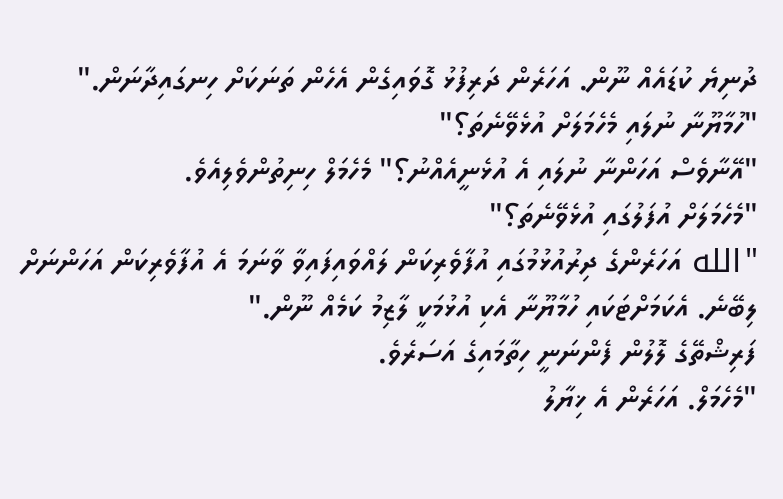ދުނިޔެ ކުޑައެއް ނޫން. އަހަރެން ދަރިފުޅު ގޮވައިގެން އެހެން ތަނަކަށް ހިނގައިދާނަން."
"ހުމާޔޫނާ ނުލައި މެހެމަލަށް އުޅެވޭނެތަ؟"
"އޭނާވެސް އަހަންނާ ނުލައި އެ އުޅެނީއެއްނު؟" މެހެމަލް ހިނިތުންވެލިއެވެ.
"މެހެމަލަށް އުފަލުގައި އުޅެވޭނެތަ؟"
"الله އަހަރެންގެ ދިރުއުޅުމުގައި އުފާވެރިކަން ލައްވައިފައިވާ ވާނަމަ އެ އުފާވެރިކަން އަހަންނަށް ލިބޭނެ. އެކަމަށްޓަކައި ހުމާޔޫނާ އެކި އުޅުމަކީ ލާޒިމު ކަމެއް ނޫން."
ފަރިޝްތޭގެ ލޮލުން ފެންނަނީ ހިތާމައިގެ އަސަރެވެ.
"މެހެމަލް. އަހަރެން އެ ޚިޔާލު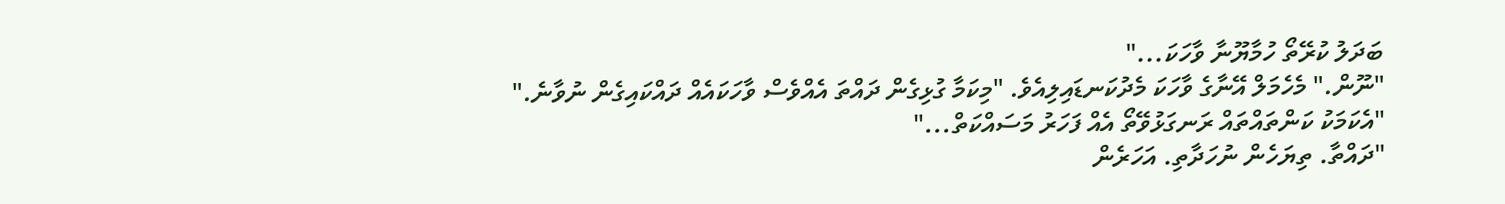ބަދަލު ކުރޭތޯ ހުމާޔޫނާ ވާހަކަ..."
"ނޫން." މެހެމަލް އޭނާގެ ވާހަކަ މެދުކަނޑައިލިއެވެ. "މިކަމާ ގުޅިގެން ދައްތަ އެއްވެސް ވާހަކައެއް ދައްކައިގެން ނުވާނެ."
"އެކަމަކު ކަންތައްތައް ރަނގަޅުވޭތޯ އެއް ފަހަރު މަސައްކަތް..."
"ދައްތާ. ތިޔަހެން ނުހަދާތި. އަހަރެން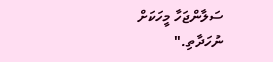ސަލާންޖަހާ މީހަކަށް ނުހަދާތި."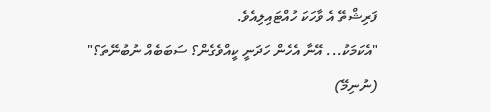ފަރިޝްތޭ އެ ވާހަކަ ހުއްޓައިލިއެވެ.
"އެކަމަކު... އޭނާ އެހެން ހަދަނީ ކީއްވެގެން؟ ސަބަބެއް ނުބުނޭތަ؟"
(ނުނިމޭ)